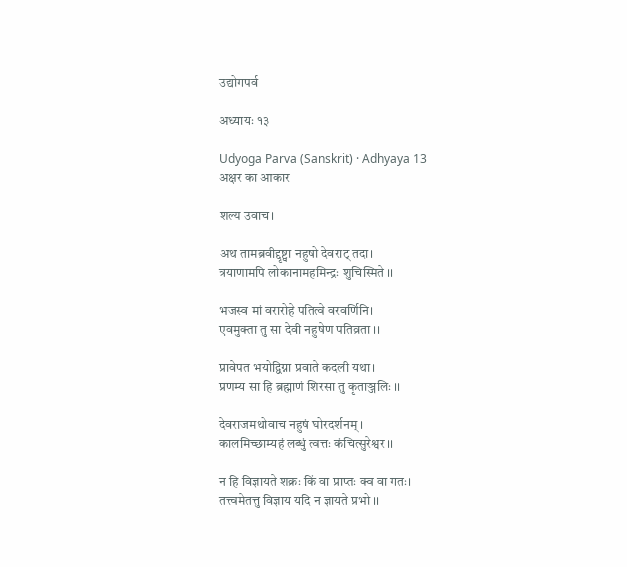उद्योगपर्व

अध्यायः १३

Udyoga Parva (Sanskrit) · Adhyaya 13
अक्षर का आकार

शल्य उवाच।

अथ तामब्रवीद्दृष्ट्वा नहुषो देवराट् तदा।
त्रयाणामपि लोकानामहमिन्द्रः शुचिस्मिते ।।

भजस्व मां वरारोहे पतित्वे वरवर्णिनि।
एवमुक्ता तु सा देवी नहुषेण पतिव्रता ।।

प्रावेपत भयोद्विग्ना प्रवाते कदली यथा।
प्रणम्य सा हि ब्रह्माणं शिरसा तु कृताञ्जलिः ।।

देवराजमथोवाच नहुषं घोरदर्शनम् ।
कालमिच्छाम्यहं लब्धुं त्वत्तः कंचित्सुरेश्वर ।।

न हि विज्ञायते शक्रः किं वा प्राप्तः क्व वा गतः।
तत्त्वमेतत्तु विज्ञाय यदि न ज्ञायते प्रभो ।।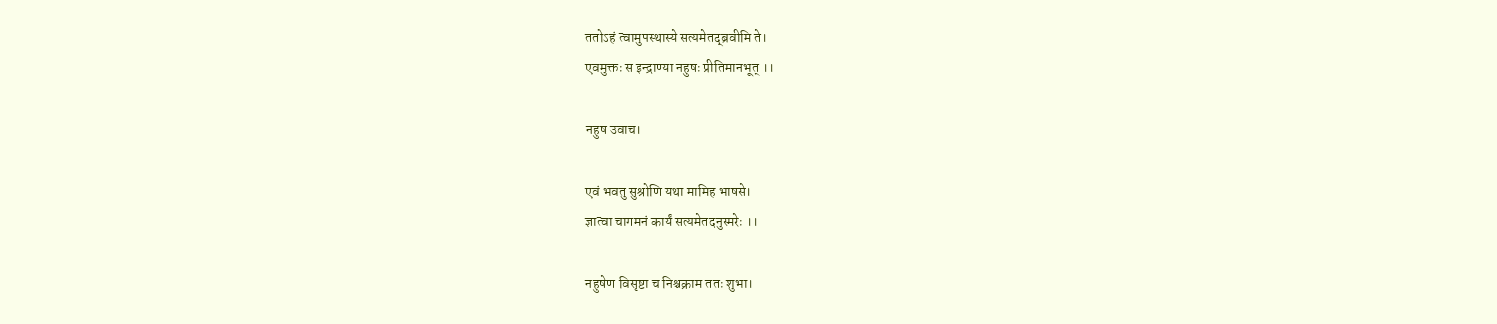ततोऽहं त्वामुपस्थास्ये सत्यमेतद्ब्रवीमि ते।
एवमुक्तः स इन्द्राण्या नहुषः प्रीतिमानभूत् ।।

नहुष उवाच।

एवं भवतु सुश्रोणि यथा मामिह भाषसे।
ज्ञात्वा चागमनं कार्यं सत्यमेतदनुस्मरेः ।।

नहुषेण विसृष्टा च निश्चक्राम ततः शुभा।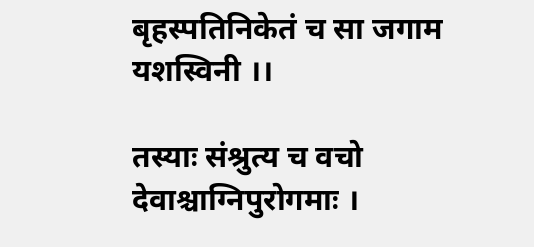बृहस्पतिनिकेतं च सा जगाम यशस्विनी ।।

तस्याः संश्रुत्य च वचो देवाश्चाग्निपुरोगमाः ।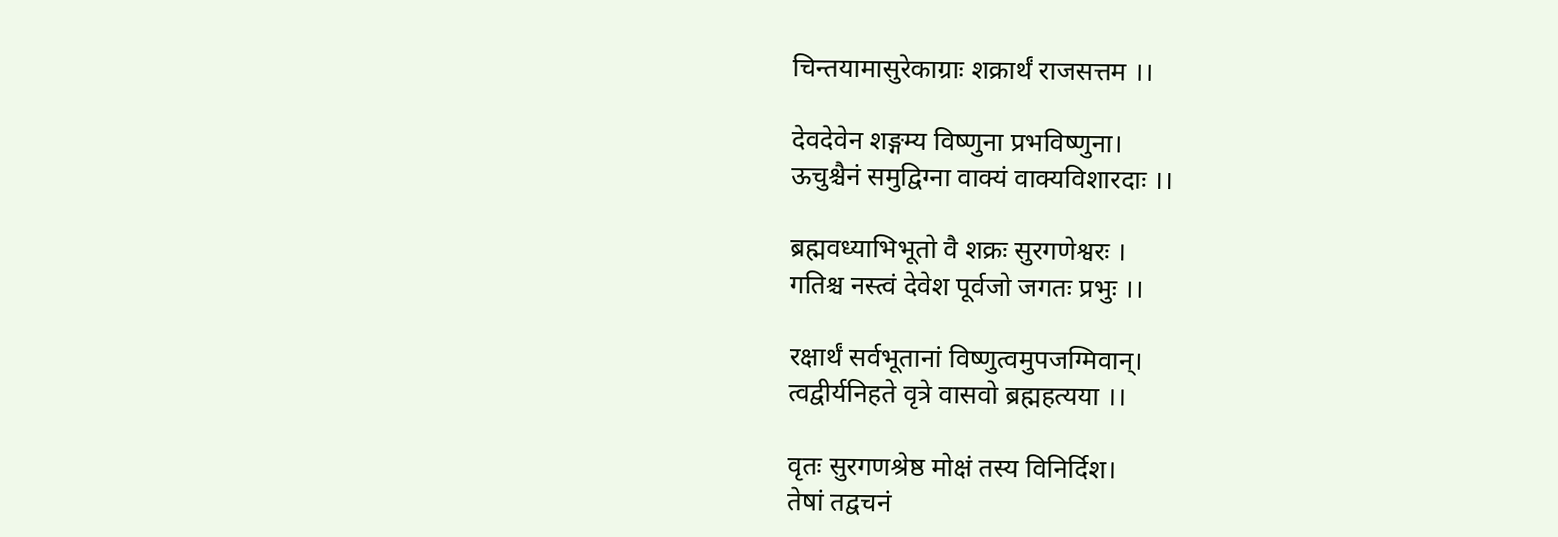चिन्तयामासुरेकाग्राः शक्रार्थं राजसत्तम ।।

देवदेवेन शङ्गम्य विष्णुना प्रभविष्णुना।
ऊचुश्चैनं समुद्विग्ना वाक्यं वाक्यविशारदाः ।।

ब्रह्मवध्याभिभूतो वै शक्रः सुरगणेश्वरः ।
गतिश्च नस्त्वं देवेश पूर्वजो जगतः प्रभुः ।।

रक्षार्थं सर्वभूतानां विष्णुत्वमुपजग्मिवान्।
त्वद्वीर्यनिहते वृत्रे वासवो ब्रह्महत्यया ।।

वृतः सुरगणश्रेष्ठ मोक्षं तस्य विनिर्दिश।
तेषां तद्वचनं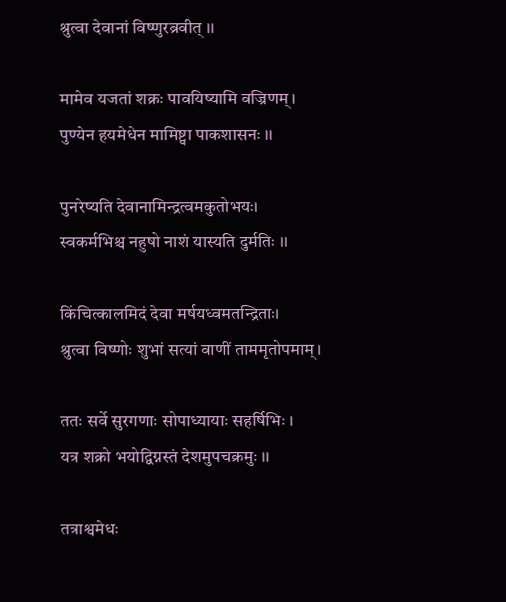श्रुत्वा देवानां विष्णुरब्रवीत् ।।

मामेव यजतां शक्रः पावयिष्यामि वज्रिणम्।
पुण्येन हयमेधेन मामिष्ट्वा पाकशासनः ।।

पुनरेष्यति देवानामिन्द्रत्वमकुतोभयः।
स्वकर्मभिश्च नहुषो नाशं यास्यति दुर्मतिः ।।

किंचित्कालमिदं देवा मर्षयध्वमतन्द्रिताः।
श्रुत्वा विष्णोः शुभां सत्यां वाणीं ताममृतोपमाम्।

ततः सर्वे सुरगणाः सोपाध्यायाः सहर्षिभिः ।
यत्र शक्रो भयोद्विग्नस्तं देशमुपचक्रमुः ।।

तत्राश्वमेधः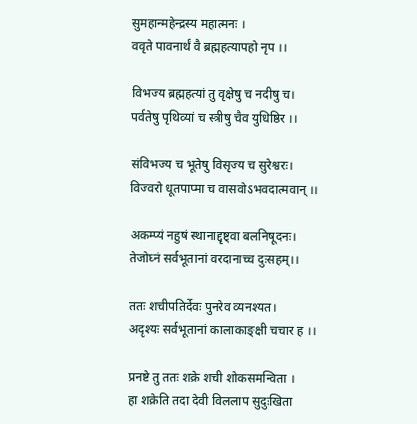सुमहान्महेन्द्रस्य महात्मनः ।
ववृते पावनार्थं वै ब्रह्महत्यापहो नृप ।।

विभज्य ब्रह्महत्यां तु वृक्षेषु च नदीषु च।
पर्वतेषु पृथिव्यां च स्त्रीषु चैव युधिष्ठिर ।।

संविभज्य च भूतेषु विसृज्य च सुरेश्वरः।
विज्वरो धूतपाप्मा च वासवोऽभवदात्मवान् ।।

अकम्प्यं नहुषं स्थानाद्दृष्ट्वा बलनिषूदनः।
तेजोघ्नं सर्वभूतानां वरदानाच्च दुःसहम्।।

ततः शचीपतिर्देवः पुनरेव व्यनश्यत।
अदृश्यः सर्वभूतानां कालाकाङ्क्षी चचार ह ।।

प्रनष्टे तु ततः शक्रे शची शोकसमन्विता ।
हा शक्रेति तदा देवी विललाप सुदुःखिता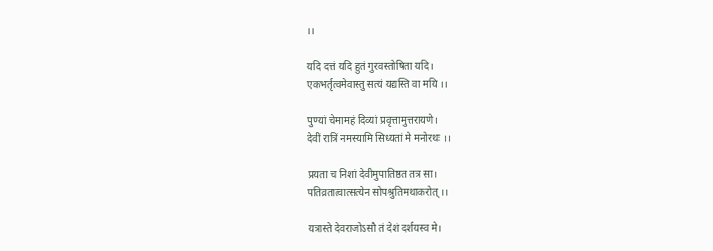।।

यदि दत्तं यदि हुतं गुरवस्तोषिता यदि।
एकभर्तृत्वमेवास्तु सत्यं यद्यस्ति वा मयि ।।

पुण्यां चेमामहं दिव्यां प्रवृत्तामुत्तरायणे।
देवीं रात्रिं नमस्यामि सिध्यतां मे मनोरथः ।।

प्रयता च निशां देवीमुपातिष्ठत तत्र सा।
पतिव्रतात्वात्सत्येन सोपश्रुतिमथाकरोत् ।।

यत्रास्ते देवराजोऽसौ तं देशं दर्शयस्व मे।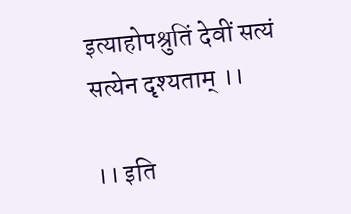इत्याहोपश्रुतिं देवीं सत्यं सत्येन दृश्यताम् ।।

।। इति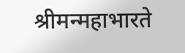श्रीमन्महाभारते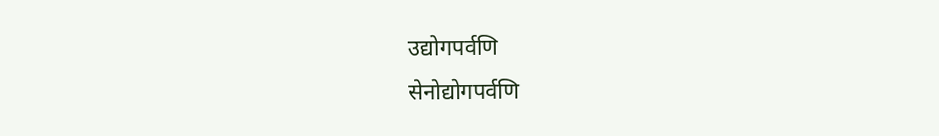उद्योगपर्वणि
सेनोद्योगपर्वणि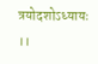त्रयोदशोऽध्यायः ।।